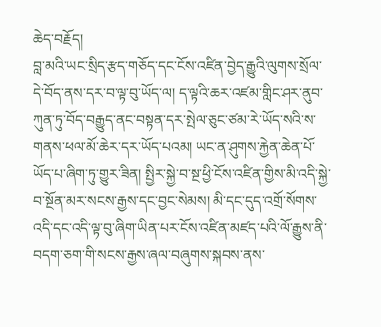ཆེད་བརྗོད།
བླ་མའི་ཡང་སྲིད་རྩད་གཅོད་དང་ངོས་འཛིན་བྱེད་རྒྱུའི་ལུགས་སྲོལ་དེ་བོད་ནས་དར་བ་ལྟ་བུ་ཡོད་ལ། ད་ལྟའི་ཆར་འཛམ་གླིང་ཤར་ནུབ་ཀུན་ཏུ་བོད་བརྒྱུད་ནང་བསྟན་དར་སྤེལ་ཅུང་ཙམ་རེ་ཡོད་སའི་ས་གནས་ཕལ་མོ་ཆེར་དར་ཡོད་པའམ། ཡང་ན་ཤུགས་རྐྱེན་ཆེན་པོ་ཡོད་པ་ཞིག་ཏུ་གྱུར་ཟིན། སྤྱིར་སྐྱེ་བ་སྔ་ཕྱི་ངོས་འཛིན་གྱིས་མི་འདི་སྐྱེ་བ་སྔོན་མར་སངས་རྒྱས་དང་བྱང་སེམས། མི་དང་དུད་འགྲོ་སོགས་འདི་དང་འདི་ལྟ་བུ་ཞིག་ཡིན་པར་ངོས་འཛིན་མཛད་པའི་ལོ་རྒྱུས་ནི་བདག་ཅག་གི་སངས་རྒྱས་ཞལ་བཞུགས་སྐབས་ནས་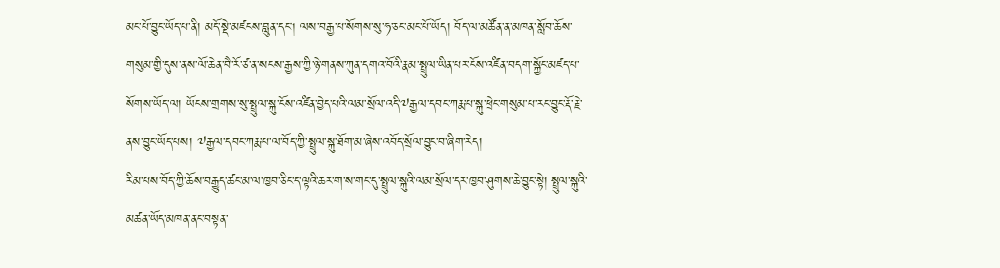མང་པོ་བྱུང་ཡོད་པ་ནི། མདོ་སྡེ་མཛངས་བླུན་དང། ལས་བརྒྱ་པ་སོགས་སུ་ཧ་ཅང་མང་པོ་ཡོད། བོད་ལ་མཚོན་ན་མཁན་སློབ་ཆོས་གསུམ་གྱི་དུས་ནས་ལོ་ཆེན་བཻ་རོ་ཙ་ན་སངས་རྒྱས་ཀྱི་ཉེ་གནས་ཀུན་དགའ་བོའི་རྣམ་སྤྲུལ་ཡིན་པར་ངོས་འཛིན་བདག་སྐྱོང་མཛད་པ་སོགས་ཡོད་ལ། ཡོངས་གྲགས་སུ་སྤྲུལ་སྐུ་ངོས་འཛིན་བྱེད་པའི་ལམ་སྲོལ་འདི་༧རྒྱལ་དབང་ཀརྨ་པ་སྐུ་ཕྲེང་གསུམ་པ་རང་བྱུང་རྡོ་རྗེ་ནས་བྱུང་ཡོད་པས། ༧རྒྱལ་དབང་ཀརྨ་པ་ལ་བོད་ཀྱི་སྤྲུལ་སྐུ་ཐོག་མ་ཞེས་འབོད་སྲོལ་བྱུང་བ་ཞིག་རེད།
རིམ་པས་བོད་ཀྱི་ཆོས་བརྒྱུད་ཚང་མ་ལ་ཁྱབ་ཅིང་ད་ལྟའི་ཆར་ག་ས་གང་དུ་སྤྲུལ་སྐུའི་ལམ་སྲོལ་དར་ཁྱབ་ཤུགས་ཆེ་བྱུང་སྟེ། སྤྲུལ་སྐུའི་མཚན་ཡོད་མཁན་ནང་བསྟན་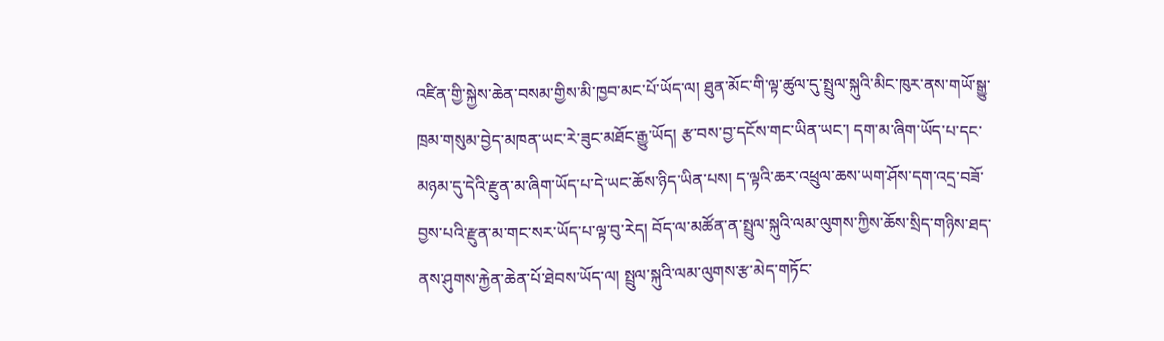འཛིན་གྱི་སྐྱེས་ཆེན་བསམ་གྱིས་མི་ཁྱབ་མང་པོ་ཡོད་ལ། ཐུན་མོང་གི་ལྟ་ཚུལ་དུ་སྤྲུལ་སྐུའི་མིང་ཁུར་ནས་གཡོ་སྒྱུ་ཁྲམ་གསུམ་བྱེད་མཁན་ཡང་རེ་ཟུང་མཐོང་རྒྱུ་ཡོད། རྩ་བས་བྱ་དངོས་གང་ཡིན་ཡང་། དག་མ་ཞིག་ཡོད་པ་དང་མཉམ་དུ་དེའི་རྫུན་མ་ཞིག་ཡོད་པ་དེ་ཡང་ཆོས་ཉིད་ཡིན་པས། ད་ལྟའི་ཆར་འཕྲུལ་ཆས་ཡག་ཤོས་དག་འདྲ་བཟོ་བྱས་པའི་རྫུན་མ་གང་སར་ཡོད་པ་ལྟ་བུ་རེད། བོད་ལ་མཚོན་ན་སྤྲུལ་སྐུའི་ལམ་ལུགས་ཀྱིས་ཆོས་སྲིད་གཉིས་ཐད་ནས་ཤུགས་རྐྱེན་ཆེན་པོ་ཐེབས་ཡོད་ལ། སྤྲུལ་སྐུའི་ལམ་ལུགས་རྩ་མེད་གཏོང་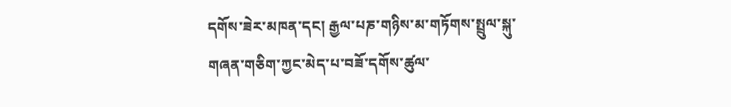དགོས་ཟེར་མཁན་དང། རྒྱལ་པཎ་གཉིས་མ་གཏོགས་སྤྲུལ་སྐུ་གཞན་གཅིག་ཀྱང་མེད་པ་བཟོ་དགོས་ཚུལ་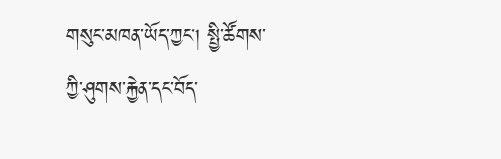གསུང་མཁན་ཡོད་ཀྱང། སྤྱི་ཚོགས་ཀྱི་ཤུགས་རྐྱེན་དང་བོད་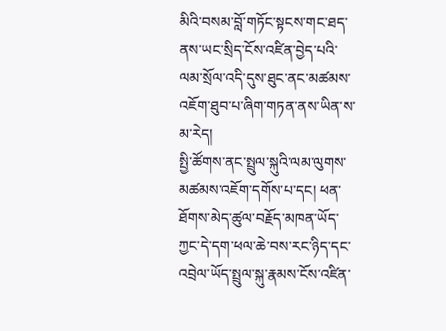མིའི་བསམ་བློ་གཏོང་སྟངས་གང་ཐད་ནས་ཡང་སྲིད་ངོས་འཛིན་བྱེད་པའི་ལམ་སྲོལ་འདི་དུས་ཐུང་ནང་མཚམས་འཇོག་ཐུབ་པ་ཞིག་གཏན་ནས་ཡིན་ས་མ་རེད།
སྤྱི་ཚོགས་ནང་སྤྲུལ་སྐུའི་ལམ་ལུགས་མཚམས་འཇོག་དགོས་པ་དང། ཕན་ཐོགས་མེད་ཚུལ་བརྗོད་མཁན་ཡོད་ཀྱང་དེ་དག་ཕལ་ཆེ་བས་རང་ཉིད་དང་འབྲེལ་ཡོད་སྤྲུལ་སྐུ་རྣམས་ངོས་འཛིན་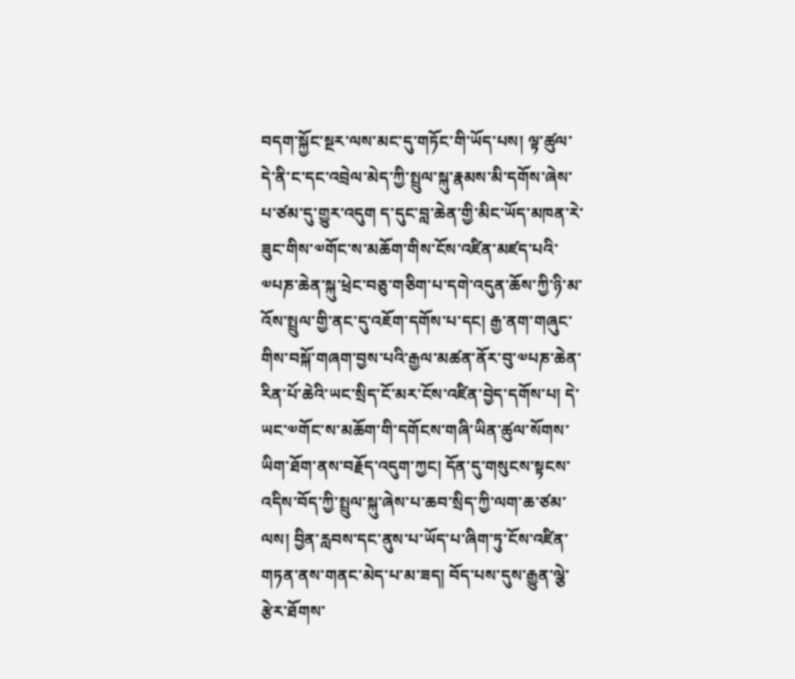བདག་སྐྱོང་སྔར་ལས་མང་དུ་གཏོང་གི་ཡོད་པས། ལྟ་ཚུལ་དེ་ནི་ང་དང་འབྲེལ་མེད་ཀྱི་སྤྲུལ་སྐུ་རྣམས་མི་དགོས་ཞེས་པ་ཙམ་དུ་གྱུར་འདུག ད་དུང་བླ་ཆེན་གྱི་མིང་ཡོད་མཁན་རེ་ཟུང་གིས་༧གོང་ས་མཆོག་གིས་ངོས་འཛིན་མཛད་པའི་༧པཎ་ཆེན་སྐུ་ཕྲེང་བཅུ་གཅིག་པ་དགེ་འདུན་ཆོས་ཀྱི་ཉི་མ་འོས་སྤྲུལ་གྱི་ནང་དུ་འཇོག་དགོས་པ་དང། རྒྱ་ནག་གཞུང་གིས་བསྐོ་གཞག་བྱས་པའི་རྒྱལ་མཚན་ནོར་བུ་༧པཎ་ཆེན་རིན་པོ་ཆེའི་ཡང་སྲིད་ངོ་མར་ངོས་འཛིན་བྱེད་དགོས་པ། དེ་ཡང་༧གོང་ས་མཆོག་གི་དགོངས་གཞི་ཡིན་ཚུལ་སོགས་ཡིག་ཐོག་ནས་བརྗོད་འདུག་ཀྱང། དོན་དུ་གསུངས་སྟངས་འདིས་བོད་ཀྱི་སྤྲུལ་སྐུ་ཞེས་པ་ཆབ་སྲིད་ཀྱི་ལག་ཆ་ཙམ་ལས། བྱིན་རླབས་དང་ནུས་པ་ཡོད་པ་ཞིག་ཏུ་ངོས་འཛིན་གཏན་ནས་གནང་མེད་པ་མ་ཟད། བོད་པས་དུས་རྒྱུན་ལྕེ་རྩེར་ཐོགས་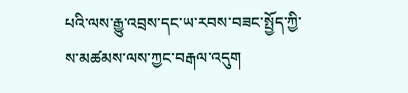པའི་ལས་རྒྱུ་འབྲས་དང་ཡ་རབས་བཟང་སྤྱོད་ཀྱི་ས་མཚམས་ལས་ཀྱང་བརྒལ་འདུག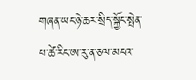གཞན་ཡང་ཉེ་ཆར་སྲིད་སྐྱོང་སྤེན་པ་ཚེ་རིང་ཨ་རུ་ན་ཅལ་མངའ་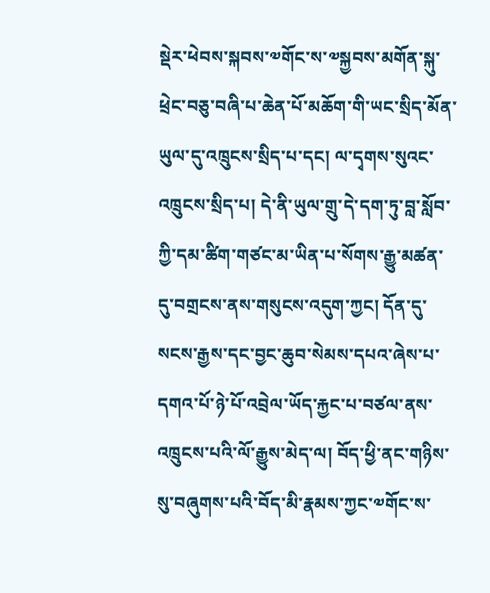སྡེར་ཕེབས་སྐབས་༧གོང་ས་༧སྐྱབས་མགོན་སྐུ་ཕྲེང་བཅུ་བཞི་པ་ཆེན་པོ་མཆོག་གི་ཡང་སྲིད་མོན་ཡུལ་དུ་འཁྲུངས་སྲིད་པ་དང། ལ་དྭགས་སུའང་འཁྲུངས་སྲིད་པ། དེ་ནི་ཡུལ་གྲུ་དེ་དག་ཏུ་བླ་སློབ་ཀྱི་དམ་ཚིག་གཙང་མ་ཡིན་པ་སོགས་རྒྱུ་མཚན་དུ་བགྲངས་ནས་གསུངས་འདུག་ཀྱང། དོན་དུ་སངས་རྒྱས་དང་བྱང་ཆུབ་སེམས་དཔའ་ཞེས་པ་དགའ་པོ་ཉེ་པོ་འབྲེལ་ཡོད་རྐྱང་པ་བཙལ་ནས་འཁྲུངས་པའི་ལོ་རྒྱུས་མེད་ལ། བོད་ཕྱི་ནང་གཉིས་སུ་བཞུགས་པའི་བོད་མི་རྣམས་ཀྱང་༧གོང་ས་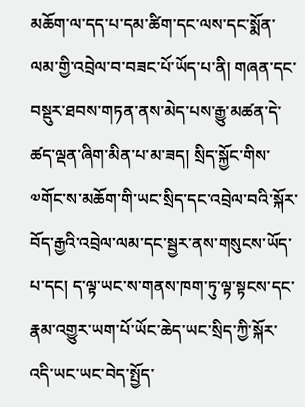མཆོག་ལ་དད་པ་དམ་ཚིག་དང་ལས་དང་སྨོན་ལམ་གྱི་འབྲེལ་བ་བཟང་པོ་ཡོད་པ་ནི། གཞན་དང་བསྡུར་ཐབས་གཏན་ནས་མེད་པས་རྒྱུ་མཚན་དེ་ཚད་ལྡན་ཞིག་མིན་པ་མ་ཟད། སྲིད་སྐྱོང་གིས་༧གོང་ས་མཆོག་གི་ཡང་སྲིད་དང་འབྲེལ་བའི་སྐོར་བོད་རྒྱའི་འབྲེལ་ལམ་དང་སྦྱར་ནས་གསུངས་ཡོད་པ་དང། ད་ལྟ་ཡང་ས་གནས་ཁག་ཏུ་ལྟ་སྟངས་དང་རྣམ་འགྱུར་ཡག་པོ་ཡོང་ཆེད་ཡང་སྲིད་ཀྱི་སྐོར་འདི་ཡང་ཡང་བེད་སྤྱོད་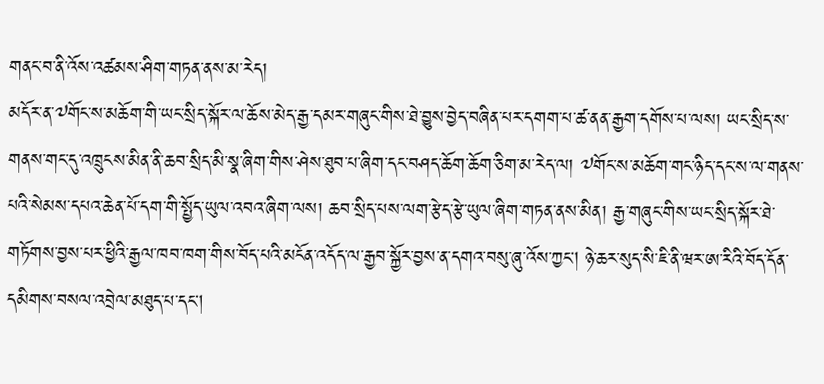གནང་བ་ནི་འོས་འཚམས་ཤིག་གཏན་ནས་མ་རེད།
མདོར་ན་༧གོང་ས་མཆོག་གི་ཡང་སྲིད་སྐོར་ལ་ཆོས་མེད་རྒྱ་དམར་གཞུང་གིས་ཐེ་བྱུས་བྱེད་བཞིན་པར་དགག་པ་ཚ་ནན་རྒྱག་དགོས་པ་ལས། ཡང་སྲིད་ས་གནས་གང་དུ་འཁྲུངས་མིན་ནི་ཆབ་སྲིད་མི་སྣ་ཞིག་གིས་ཤེས་ཐུབ་པ་ཞིག་དང་བཤད་ཆོག་ཆོག་ཅིག་མ་རེད་ལ། ༧གོང་ས་མཆོག་གང་ཉིད་དང་ས་ལ་གནས་པའི་སེམས་དཔའ་ཆེན་པོ་དག་གི་སྤྱོད་ཡུལ་འབའ་ཞིག་ལས། ཆབ་སྲིད་པས་ལག་རྩེད་རྩེ་ཡུལ་ཞིག་གཏན་ནས་མིན། རྒྱ་གཞུང་གིས་ཡང་སྲིད་སྐོར་ཐེ་གཏོགས་བྱས་པར་ཕྱིའི་རྒྱལ་ཁབ་ཁག་གིས་བོད་པའི་མངོན་འདོད་ལ་རྒྱབ་སྐྱོར་བྱས་ན་དགའ་བསུ་ཞུ་འོས་ཀྱང། ཉེ་ཆར་སུད་སི་ཇི་ནི་ཝར་ཨ་རིའི་བོད་དོན་དམིགས་བསལ་འབྲེལ་མཐུད་པ་དང།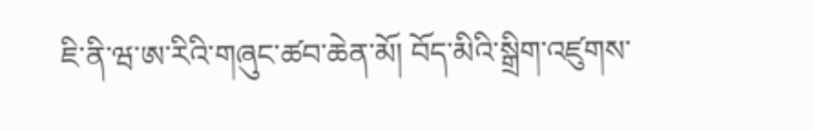ཇི་ནི་ཝ་ཨ་རིའི་གཞུང་ཚབ་ཆེན་མོ། བོད་མིའི་སྒྲིག་འཛུགས་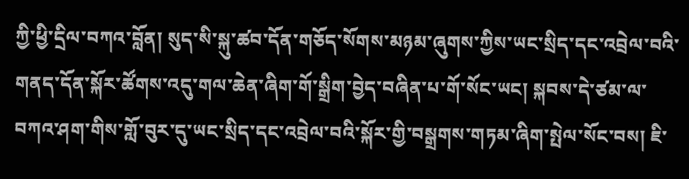ཀྱི་ཕྱི་དྲིལ་བཀའ་བློན། སུད་སི་སྐུ་ཚབ་དོན་གཅོད་སོགས་མཉམ་ཞུགས་ཀྱིས་ཡང་སྲིད་དང་འབྲེལ་བའི་གནད་དོན་སྐོར་ཚོགས་འདུ་གལ་ཆེན་ཞིག་གོ་སྒྲིག་བྱེད་བཞིན་པ་གོ་སོང་ཡང། སྐབས་དེ་ཙམ་ལ་བཀའ་ཤག་གིས་གློ་བུར་དུ་ཡང་སྲིད་དང་འབྲེལ་བའི་སྐོར་གྱི་བསྒྲགས་གཏམ་ཞིག་སྤེལ་སོང་བས། ཇི་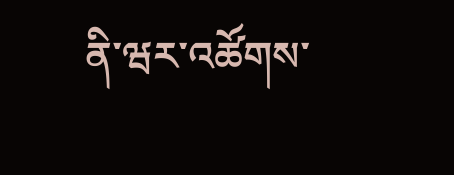ནི་ཝར་འཚོགས་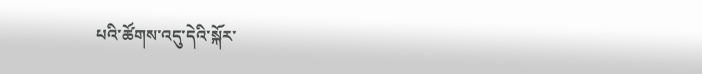པའི་ཚོགས་འདུ་དེའི་སྐོར་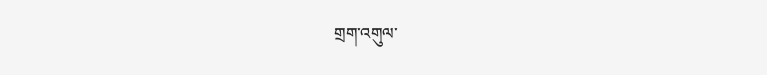གྲག་འགུལ་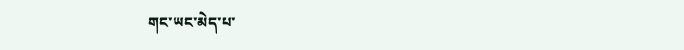གང་ཡང་མེད་པ་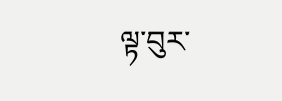ལྟ་བུར་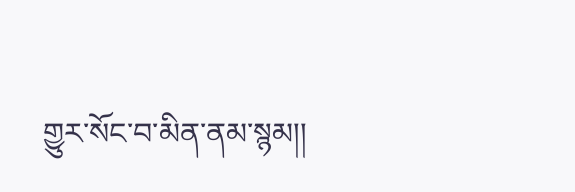གྱུར་སོང་བ་མིན་ནམ་སྙམ།།